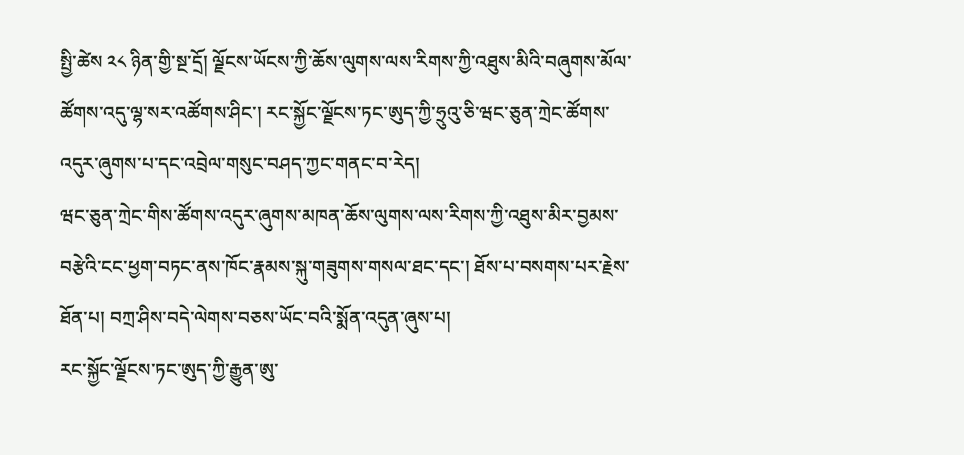སྤྱི་ཚེས ༢༨ ཉིན་གྱི་སྔ་དྲོ། ལྗོངས་ཡོངས་ཀྱི་ཆོས་ལུགས་ལས་རིགས་ཀྱི་འཐུས་མིའི་བཞུགས་མོལ་ཚོགས་འདུ་ལྷ་སར་འཚོགས་ཤིང་། རང་སྐྱོང་ལྗོངས་ཏང་ཨུད་ཀྱི་ཧྲུའུ་ཅི་ཝང་ཅུན་ཀྲེང་ཚོགས་འདུར་ཞུགས་པ་དང་འབྲེལ་གསུང་བཤད་ཀྱང་གནང་བ་རེད།
ཝང་ཅུན་ཀྲེང་གིས་ཚོགས་འདུར་ཞུགས་མཁན་ཆོས་ལུགས་ལས་རིགས་ཀྱི་འཐུས་མིར་བྱམས་བརྩེའི་ངང་ཕྱག་བཏང་ནས་ཁོང་རྣམས་སྐུ་གཟུགས་གསལ་ཐང་དང་། ཐོས་པ་བསགས་པར་རྗེས་ཐོན་པ། བཀྲ་ཤིས་བདེ་ལེགས་བཅས་ཡོང་བའི་སྨོན་འདུན་ཞུས་པ།
རང་སྐྱོང་ལྗོངས་ཏང་ཨུད་ཀྱི་རྒྱུན་ཨུ་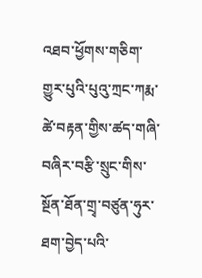འཐབ་ཕྱོགས་གཅིག་གྱུར་པུའི་པུའུ་ཀྲང་ཀརྨ་ཚེ་བརྟན་གྱིས་ཚད་གཞི་བཞིར་བརྩི་སྲུང་གིས་སྔོན་ཐོན་གྲྭ་བཙུན་ཧུར་ཐག་བྱེད་པའི་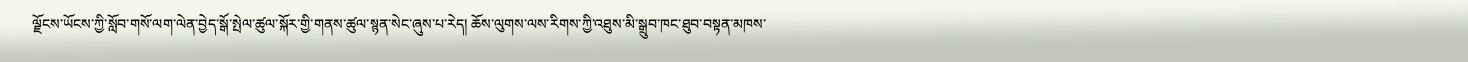ལྗོངས་ཡོངས་ཀྱི་སློབ་གསོ་ལག་ལེན་བྱེད་སྒོ་སྤེལ་ཚུལ་སྐོར་གྱི་གནས་ཚུལ་སྙན་སེང་ཞུས་པ་རེད། ཆོས་ལུགས་ལས་རིགས་ཀྱི་འཐུས་མི་སྒྲུབ་ཁང་ཐུབ་བསྟན་མཁས་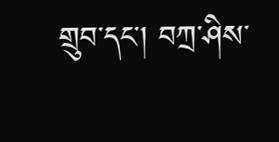གྲུབ་དང་། བཀྲ་ཤིས་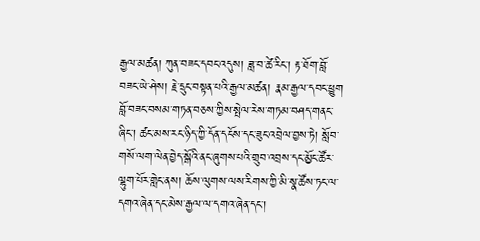རྒྱལ་མཚན། ཀུན་བཟང་དབང་འདུས། ཟླ་བ་ཚེ་རིང་། རྟ་ཐོག་བློ་བཟང་ཡེ་ཤེས། རྗེ་དྲུང་བསྟན་པའི་རྒྱལ་མཚན། རྣམ་རྒྱལ་དབང་ཕྱུག བློ་བཟང་བསམ་གཏན་བཅས་ཀྱིས་སྤེལ་རེས་གཏམ་བཤད་གནང་ཞིང་། ཚང་མས་རང་ཉིད་ཀྱི་དོན་དངོས་དང་ཟུང་འབྲེལ་བྱས་ཏེ། སློབ་གསོ་ལག་ལེན་བྱེད་སྒོའི་ནང་ཞུགས་པའི་གྲུབ་འབྲས་དང་མྱོང་ཚོར་ལྷུག་པོར་གླེང་ནས། ཆོས་ལུགས་ལས་རིགས་ཀྱི་མི་སྣ་ཚོས་ཏང་ལ་དགའ་ཞེན་དང་མེས་རྒྱལ་ལ་དགའ་ཞེན་དང་།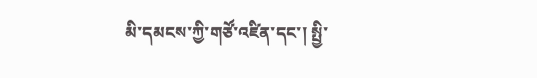མི་དམངས་ཀྱི་གཙོ་འཛིན་དང་། སྤྱི་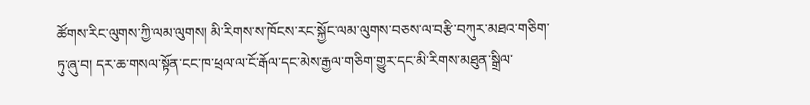ཚོགས་རིང་ལུགས་ཀྱི་ལམ་ལུགས། མི་རིགས་ས་ཁོངས་རང་སྐྱོང་ལམ་ལུགས་བཅས་ལ་བརྩི་བཀུར་མཐའ་གཅིག་ཏུ་ཞུ་བ། དར་ཆ་གསལ་སྟོན་ངང་ཁ་ཕྲལ་ལ་ངོ་རྒོལ་དང་མེས་རྒྱལ་གཅིག་གྱུར་དང་མི་རིགས་མཐུན་སྒྲིལ་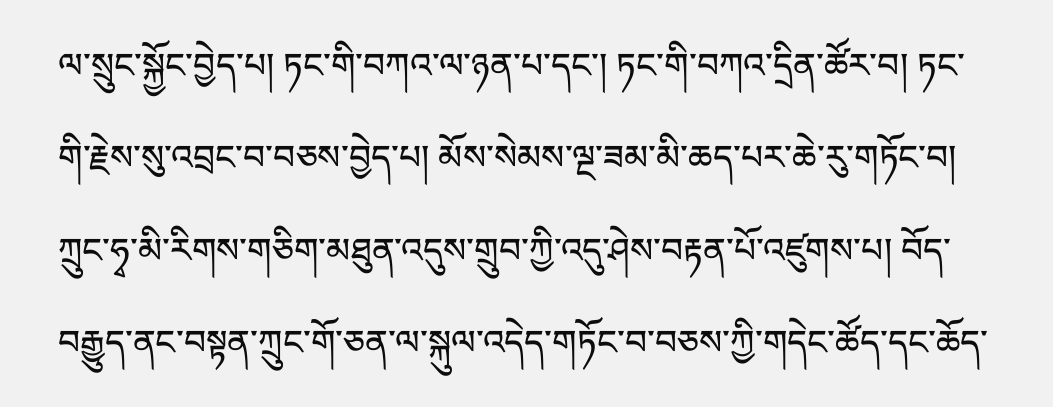ལ་སྲུང་སྐྱོང་བྱེད་པ། ཏང་གི་བཀའ་ལ་ཉན་པ་དང་། ཏང་གི་བཀའ་དྲིན་ཚོར་བ། ཏང་གི་རྗེས་སུ་འབྲང་བ་བཅས་བྱེད་པ། མོས་སེམས་ལྔ་ཟམ་མི་ཆད་པར་ཆེ་རུ་གཏོང་བ། ཀྲུང་ཧྭ་མི་རིགས་གཅིག་མཐུན་འདུས་གྲུབ་ཀྱི་འདུ་ཤེས་བརྟན་པོ་འཛུགས་པ། བོད་བརྒྱུད་ནང་བསྟན་ཀྲུང་གོ་ཅན་ལ་སྐུལ་འདེད་གཏོང་བ་བཅས་ཀྱི་གདེང་ཚོད་དང་ཆོད་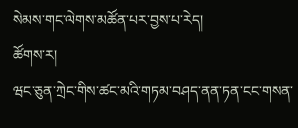སེམས་གང་ལེགས་མཚོན་པར་བྱས་པ་རེད།
ཚོགས་ར།
ཝང་ཅུན་ཀྲེང་གིས་ཚང་མའི་གཏམ་བཤད་ནན་ཏན་ངང་གསན་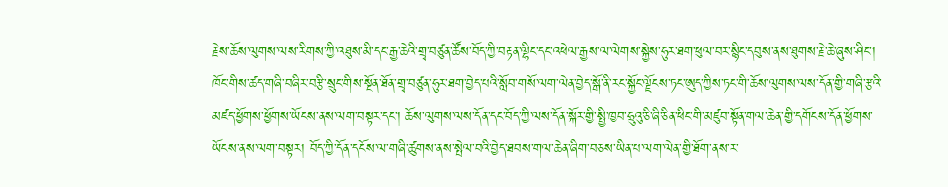རྗེས་ཆོས་ལུགས་ལས་རིགས་ཀྱི་འཐུས་མི་དང་རྒྱ་ཆེའི་གྲྭ་བཙུན་ཚོས་བོད་ཀྱི་བརྟན་ལྷིང་དང་འཕེལ་རྒྱས་ལ་ལེགས་སྐྱེས་ཧུར་ཐག་ཕུལ་བར་སྙིང་དབུས་ནས་ཐུགས་རྗེ་ཆེ་ཞུས་ཤིང་། ཁོང་གིས་ཚད་གཞི་བཞིར་བརྩི་སྲུང་གིས་སྔོན་ཐོན་གྲྭ་བཙུན་ཧུར་ཐག་བྱེད་པའི་སློབ་གསོ་ལག་ལེན་བྱེད་སྒོ་ནི་རང་སྐྱོང་ལྗོངས་ཏང་ཨུད་ཀྱིས་ཏང་གི་ཆོས་ལུགས་ལས་དོན་གྱི་གཞི་རྩའི་མཛད་ཕྱོགས་ཕྱོགས་ཡོངས་ནས་ལག་བསྟར་དང་། ཆོས་ལུགས་ལས་དོན་དང་བོད་ཀྱི་ལས་དོན་སྐོར་གྱི་སྤྱི་ཁྱབ་ཧྲུའུ་ཅི་ཞི་ཅིན་ཕིང་གི་མཛུབ་སྟོན་གལ་ཆེན་གྱི་དགོངས་དོན་ཕྱོགས་ཡོངས་ནས་ལག་བསྟར། བོད་ཀྱི་དོན་དངོས་ལ་གཞི་ཚུགས་ནས་སྤེལ་བའི་བྱེད་ཐབས་གལ་ཆེན་ཞིག་བཅས་ཡིན་པ་ལག་ལེན་གྱི་ཐོག་ནས་ར་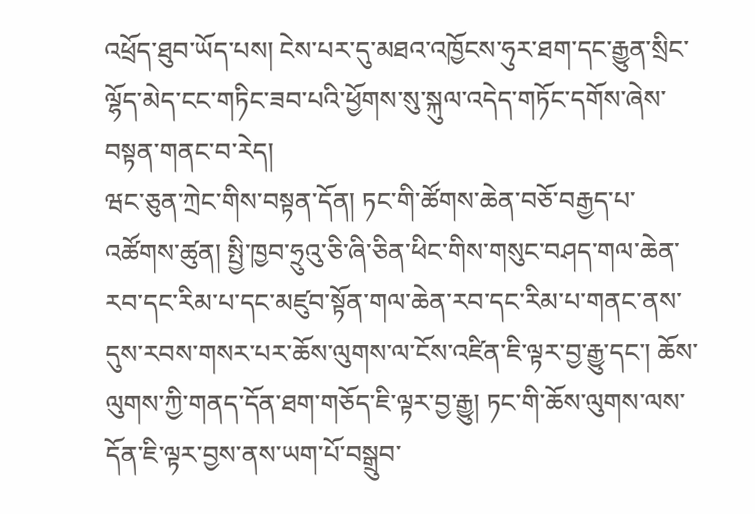འཕྲོད་ཐུབ་ཡོད་པས། ངེས་པར་དུ་མཐའ་འཁྱོངས་ཧུར་ཐག་དང་རྒྱུན་སྲིང་ལྷོད་མེད་ངང་གཏིང་ཟབ་པའི་ཕྱོགས་སུ་སྐུལ་འདེད་གཏོང་དགོས་ཞེས་བསྟན་གནང་བ་རེད།
ཝང་ཅུན་ཀྲེང་གིས་བསྟན་དོན། ཏང་གི་ཚོགས་ཆེན་བཅོ་བརྒྱད་པ་འཚོགས་ཚུན། སྤྱི་ཁྱབ་ཧྲུའུ་ཅི་ཞི་ཅིན་ཕིང་གིས་གསུང་བཤད་གལ་ཆེན་རབ་དང་རིམ་པ་དང་མཛུབ་སྟོན་གལ་ཆེན་རབ་དང་རིམ་པ་གནང་ནས་དུས་རབས་གསར་པར་ཆོས་ལུགས་ལ་ངོས་འཛིན་ཇི་ལྟར་བྱ་རྒྱུ་དང་། ཆོས་ལུགས་ཀྱི་གནད་དོན་ཐག་གཅོད་ཇི་ལྟར་བྱ་རྒྱུ། ཏང་གི་ཆོས་ལུགས་ལས་དོན་ཇི་ལྟར་བྱས་ནས་ཡག་པོ་བསྒྲུབ་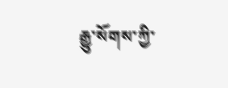རྒྱུ་སོགས་ཀྱི་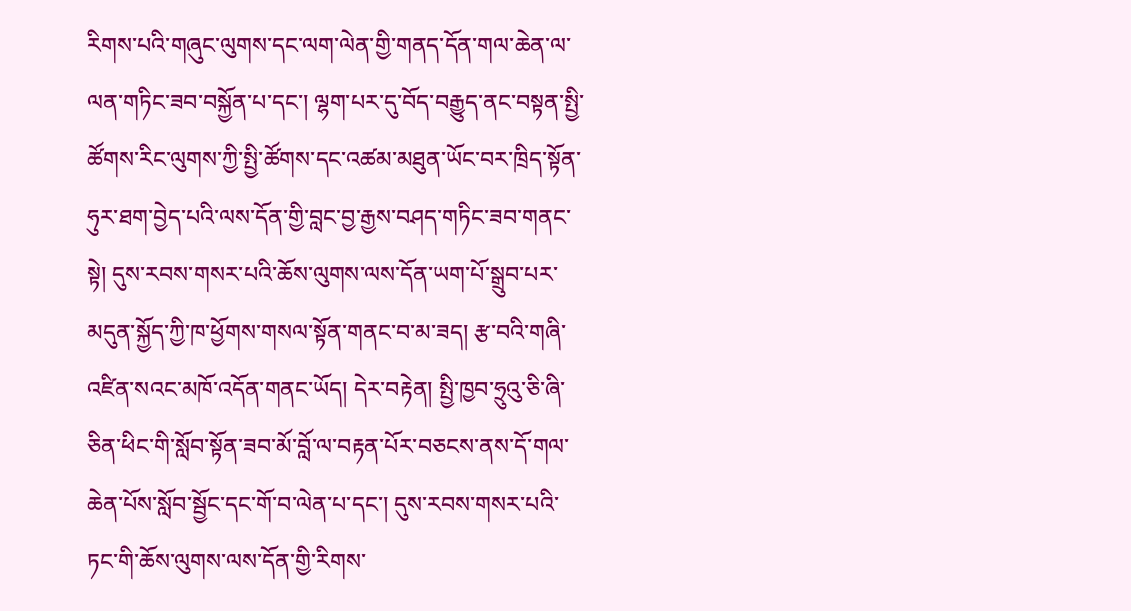རིགས་པའི་གཞུང་ལུགས་དང་ལག་ལེན་གྱི་གནད་དོན་གལ་ཆེན་ལ་ལན་གཏིང་ཟབ་བསྐྱོན་པ་དང་། ལྷག་པར་དུ་བོད་བརྒྱུད་ནང་བསྟན་སྤྱི་ཚོགས་རིང་ལུགས་ཀྱི་སྤྱི་ཚོགས་དང་འཚམ་མཐུན་ཡོང་བར་ཁྲིད་སྟོན་ཧུར་ཐག་བྱེད་པའི་ལས་དོན་གྱི་བླང་བྱ་རྒྱས་བཤད་གཏིང་ཟབ་གནང་སྟེ། དུས་རབས་གསར་པའི་ཆོས་ལུགས་ལས་དོན་ཡག་པོ་སྒྲུབ་པར་མདུན་སྐྱོད་ཀྱི་ཁ་ཕྱོགས་གསལ་སྟོན་གནང་བ་མ་ཟད། རྩ་བའི་གཞི་འཛིན་སའང་མཁོ་འདོན་གནང་ཡོད། དེར་བརྟེན། སྤྱི་ཁྱབ་ཧྲུའུ་ཅི་ཞི་ཅིན་ཕིང་གི་སློབ་སྟོན་ཟབ་མོ་བློ་ལ་བརྟན་པོར་བཅངས་ནས་དོ་གལ་ཆེན་པོས་སློབ་སྦྱོང་དང་གོ་བ་ལེན་པ་དང་། དུས་རབས་གསར་པའི་ཏང་གི་ཆོས་ལུགས་ལས་དོན་གྱི་རིགས་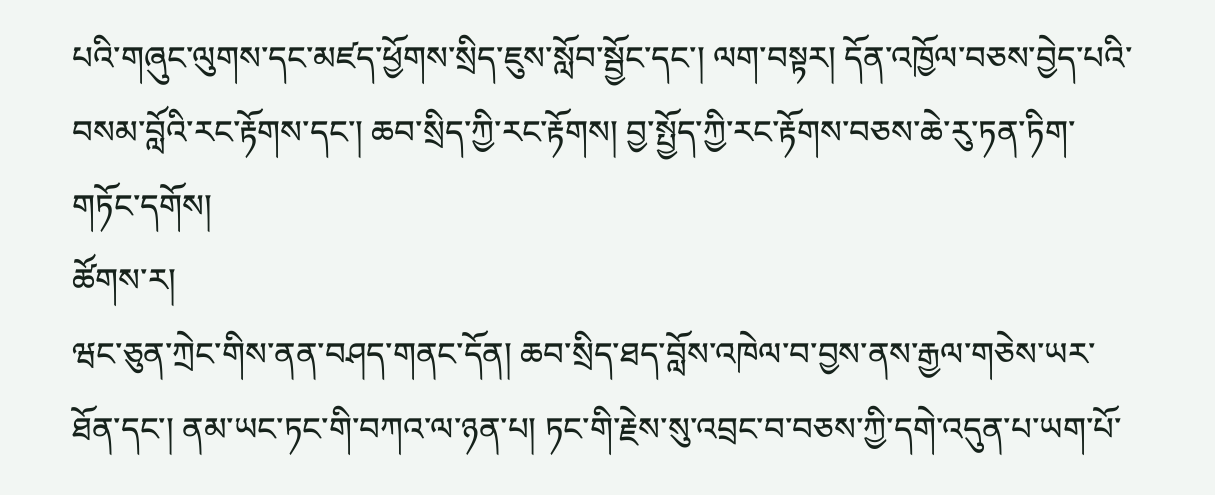པའི་གཞུང་ལུགས་དང་མཛད་ཕྱོགས་སྲིད་ཇུས་སློབ་སྦྱོང་དང་། ལག་བསྟར། དོན་འཁྱོལ་བཅས་བྱེད་པའི་བསམ་བློའི་རང་རྟོགས་དང་། ཆབ་སྲིད་ཀྱི་རང་རྟོགས། བྱ་སྤྱོད་ཀྱི་རང་རྟོགས་བཅས་ཆེ་རུ་ཏན་ཏིག་གཏོང་དགོས།
ཚོགས་ར།
ཝང་ཅུན་ཀྲེང་གིས་ནན་བཤད་གནང་དོན། ཆབ་སྲིད་ཐད་བློས་འཁེལ་བ་བྱས་ནས་རྒྱལ་གཅེས་ཡར་ཐོན་དང་། ནམ་ཡང་ཏང་གི་བཀའ་ལ་ཉན་པ། ཏང་གི་རྗེས་སུ་འབྲང་བ་བཅས་ཀྱི་དགེ་འདུན་པ་ཡག་པོ་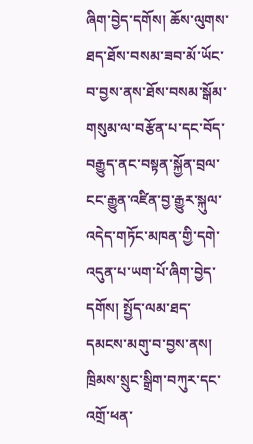ཞིག་བྱེད་དགོས། ཆོས་ལུགས་ཐད་ཐོས་བསམ་ཟབ་མོ་ཡོང་བ་བྱས་ནས་ཐོས་བསམ་སྒོམ་གསུམ་ལ་བརྩོན་པ་དང་བོད་བརྒྱུད་ནང་བསྟན་སྐྱོན་བྲལ་ངང་རྒྱུན་འཛིན་བྱ་རྒྱུར་སྐུལ་འདེད་གཏོང་མཁན་གྱི་དགེ་འདུན་པ་ཡག་པོ་ཞིག་བྱེད་དགོས། སྤྱོད་ལམ་ཐད་དམངས་མགུ་བ་བྱས་ནས། ཁྲིམས་སྲུང་སྒྲིག་བཀུར་དང་འགྲོ་ཕན་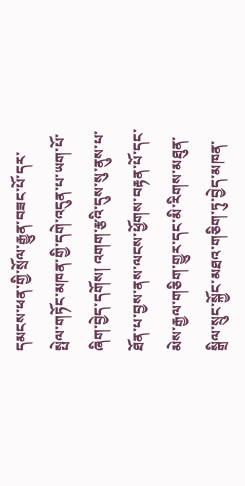དམངས་ཕན་གྱི་སྲོལ་རྒྱུན་བཟང་པོ་དར་སྤེལ་གཏོང་མཁན་གྱི་དགེ་འདུན་པ་ཡག་པོ་ཞིག་བྱེད་དགོས། འགག་རྩའི་དུས་སུ་ནུས་པ་ཐོན་པ་བྱས་ནས་ལངས་ཕྱོགས་བརྟན་པོ་དང་མེས་རྒྱལ་གཅིག་གྱུར་དང་མི་རིགས་མཐུན་སྒྲིལ་སྲུང་སྐྱོང་མཐའ་གཅིག་ཏུ་བྱེད་མཁན་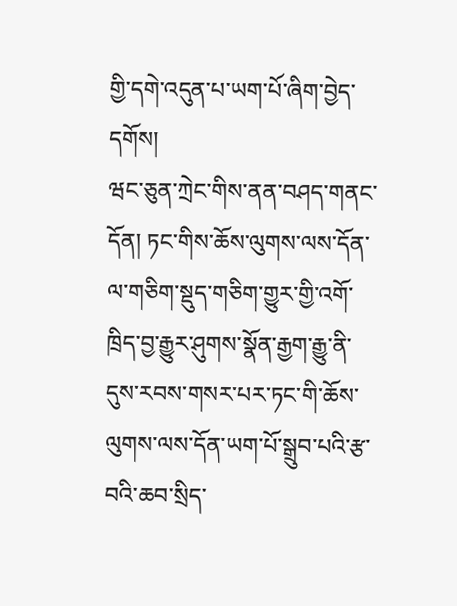གྱི་དགེ་འདུན་པ་ཡག་པོ་ཞིག་བྱེད་དགོས།
ཝང་ཅུན་ཀྲེང་གིས་ནན་བཤད་གནང་དོན། ཏང་གིས་ཆོས་ལུགས་ལས་དོན་ལ་གཅིག་སྡུད་གཅིག་གྱུར་གྱི་འགོ་ཁྲིད་བྱ་རྒྱུར་ཤུགས་སྣོན་རྒྱག་རྒྱུ་ནི་དུས་རབས་གསར་པར་ཏང་གི་ཆོས་ལུགས་ལས་དོན་ཡག་པོ་སྒྲུབ་པའི་རྩ་བའི་ཆབ་སྲིད་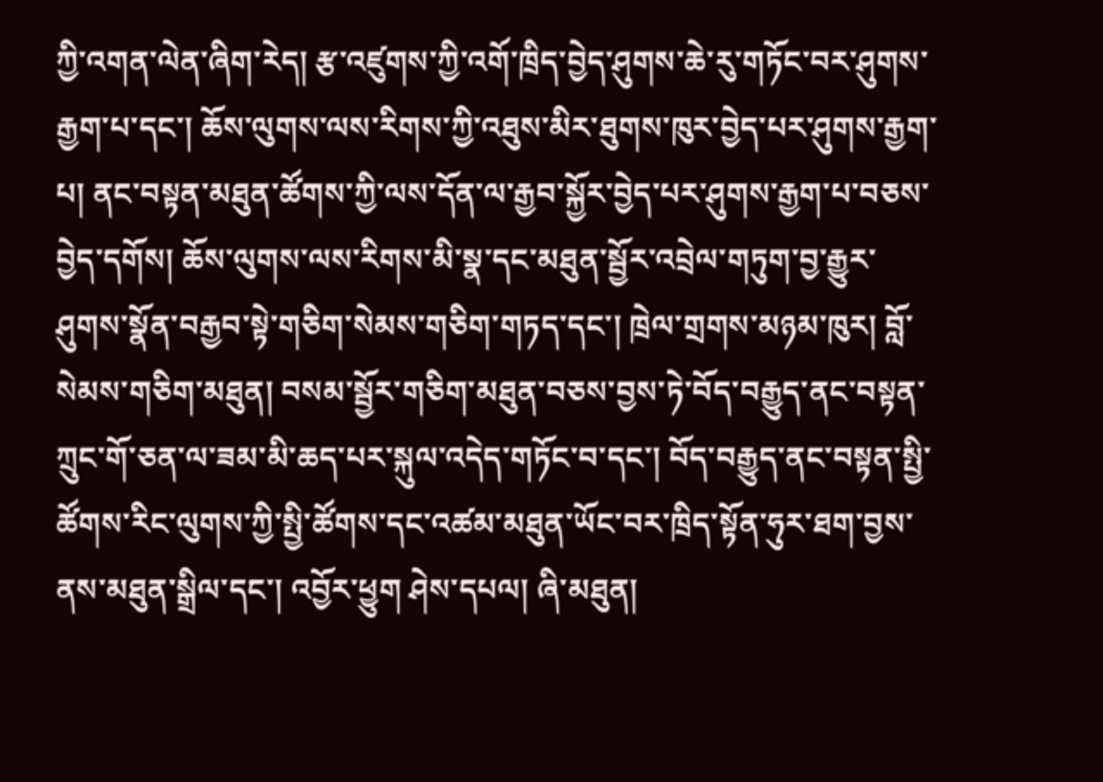ཀྱི་འགན་ལེན་ཞིག་རེད། རྩ་འཛུགས་ཀྱི་འགོ་ཁྲིད་བྱེད་ཤུགས་ཆེ་རུ་གཏོང་བར་ཤུགས་རྒྱག་པ་དང་། ཆོས་ལུགས་ལས་རིགས་ཀྱི་འཐུས་མིར་ཐུགས་ཁུར་བྱེད་པར་ཤུགས་རྒྱག་པ། ནང་བསྟན་མཐུན་ཚོགས་ཀྱི་ལས་དོན་ལ་རྒྱབ་སྐྱོར་བྱེད་པར་ཤུགས་རྒྱག་པ་བཅས་བྱེད་དགོས། ཆོས་ལུགས་ལས་རིགས་མི་སྣ་དང་མཐུན་སྦྱོར་འབྲེལ་གཏུག་བྱ་རྒྱུར་ཤུགས་སྣོན་བརྒྱབ་སྟེ་གཅིག་སེམས་གཅིག་གཏད་དང་། ཁྲེལ་གྲགས་མཉམ་ཁུར། བློ་སེམས་གཅིག་མཐུན། བསམ་སྦྱོར་གཅིག་མཐུན་བཅས་བྱས་ཏེ་བོད་བརྒྱུད་ནང་བསྟན་ཀྲུང་གོ་ཅན་ལ་ཟམ་མི་ཆད་པར་སྐུལ་འདེད་གཏོང་བ་དང་། བོད་བརྒྱུད་ནང་བསྟན་སྤྱི་ཚོགས་རིང་ལུགས་ཀྱི་སྤྱི་ཚོགས་དང་འཚམ་མཐུན་ཡོང་བར་ཁྲིད་སྟོན་ཧུར་ཐག་བྱས་ནས་མཐུན་སྒྲིལ་དང་། འབྱོར་ཕྱུག ཤེས་དཔལ། ཞི་མཐུན།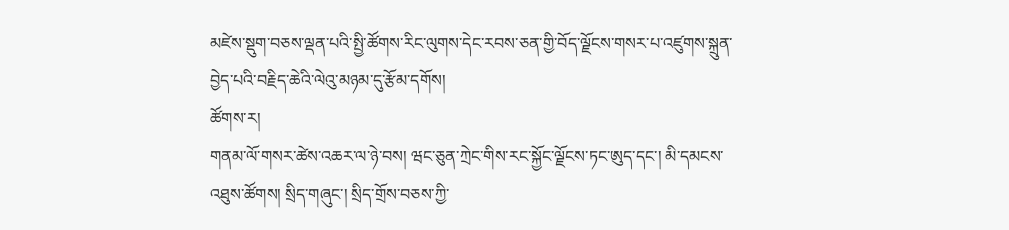མཛེས་སྡུག་བཅས་ལྡན་པའི་སྤྱི་ཚོགས་རིང་ལུགས་དེང་རབས་ཅན་གྱི་བོད་ལྗོངས་གསར་པ་འཛུགས་སྐྲུན་བྱེད་པའི་བརྗིད་ཆེའི་ལེའུ་མཉམ་དུ་རྩོམ་དགོས།
ཚོགས་ར།
གནམ་ལོ་གསར་ཚེས་འཆར་ལ་ཉེ་བས། ཝང་ཅུན་ཀྲེང་གིས་རང་སྐྱོང་ལྗོངས་ཏང་ཨུད་དང་། མི་དམངས་འཐུས་ཚོགས། སྲིད་གཞུང་། སྲིད་གྲོས་བཅས་ཀྱི་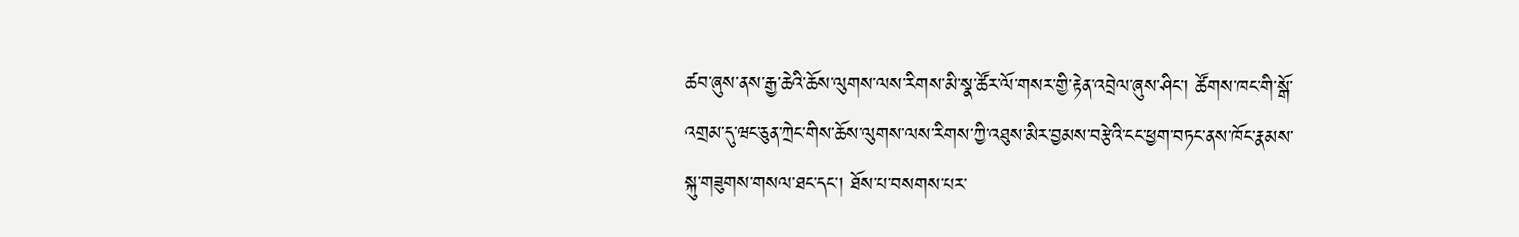ཚབ་ཞུས་ནས་རྒྱ་ཆེའི་ཆོས་ལུགས་ལས་རིགས་མི་སྣ་ཚོར་ལོ་གསར་གྱི་རྟེན་འབྲེལ་ཞུས་ཤིང་། ཚོགས་ཁང་གི་སྒོ་འགྲམ་དུ་ཝང་ཅུན་ཀྲེང་གིས་ཆོས་ལུགས་ལས་རིགས་ཀྱི་འཐུས་མིར་བྱམས་བརྩེའི་ངང་ཕྱག་བཏང་ནས་ཁོང་རྣམས་སྐུ་གཟུགས་གསལ་ཐང་དང་། ཐོས་པ་བསགས་པར་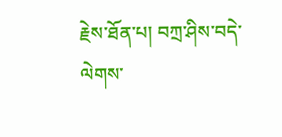རྗེས་ཐོན་པ། བཀྲ་ཤིས་བདེ་ལེགས་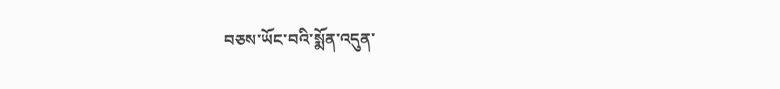བཅས་ཡོང་བའི་སྨོན་འདུན་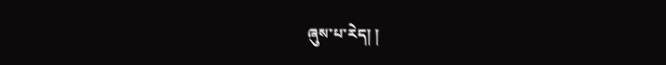ཞུས་པ་རེད། །